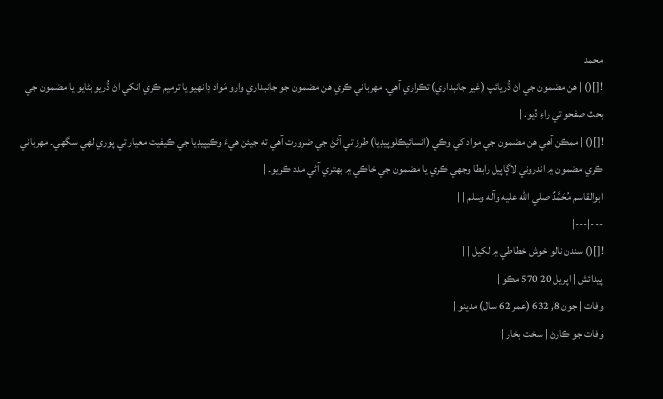محمد
![]() | هن مضمون جي اڻ ڌُريائپ (غير جانبداري) تڪراري آهي. مهرباني ڪري هن مضمون جو جانبداري وارو مَواد ڊانهيو يا ترميم ڪري انکي اڻ ڌُريو بڻايو يا مضمون جي بحث صفحو تي راءِ ڏيو. |
![]() | ممڪن آهي هن مضمون جي مواد کي وڪي (انسائيڪلوپيڊيا) طرز تي آڻڻ جي ضرورت آهي ته جيئن هيءَ وڪيپيڊيا جي ڪيفيت معيار تي پوري لهي سگهي۔ مهرباني ڪري مضمون ۾ اندروني لاڳاپيل رابطا وجهي ڪري يا مضمون جي خاڪي ۾ بهتري آڻي مدد ڪريو۔ |
ابوالقاسم مُحَمَّدٌ صلي الله عليه وآله وسلم | |
---|---|
![]() سندن نالو خوش خطاطي ۾ لکيل | |
پيدائش | اپريل 20 570 مڪو |
وفات | جون 8, 632 (عمر 62 سال) مدينو |
وفات جو ڪارڻ | سخت بخار |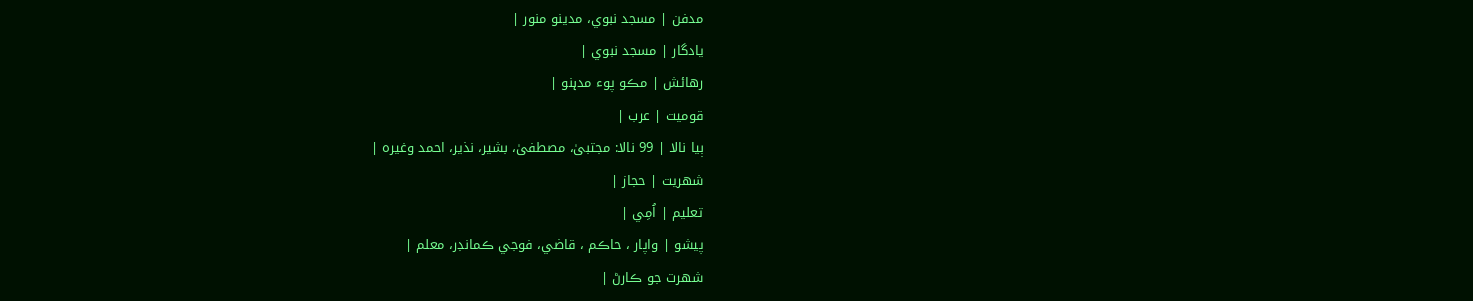مدفن | مسجد نبوي، مدينو منور |
يادگار | مسجد نبوي |
رھائش | مڪو پوء مدہنو |
قوميت | عرب |
ٻيا نالا | 99 نالا: مجتبیٰ، مصطفیٰ، بشیر، نذیر، احمد وغیرہ |
شھريت | حجاز |
تعليم | اُمِي |
پيشو | واپار ، حاڪم ، قاضي، فوجي ڪمانڊر، معلم |
شھرت جو ڪارڻ |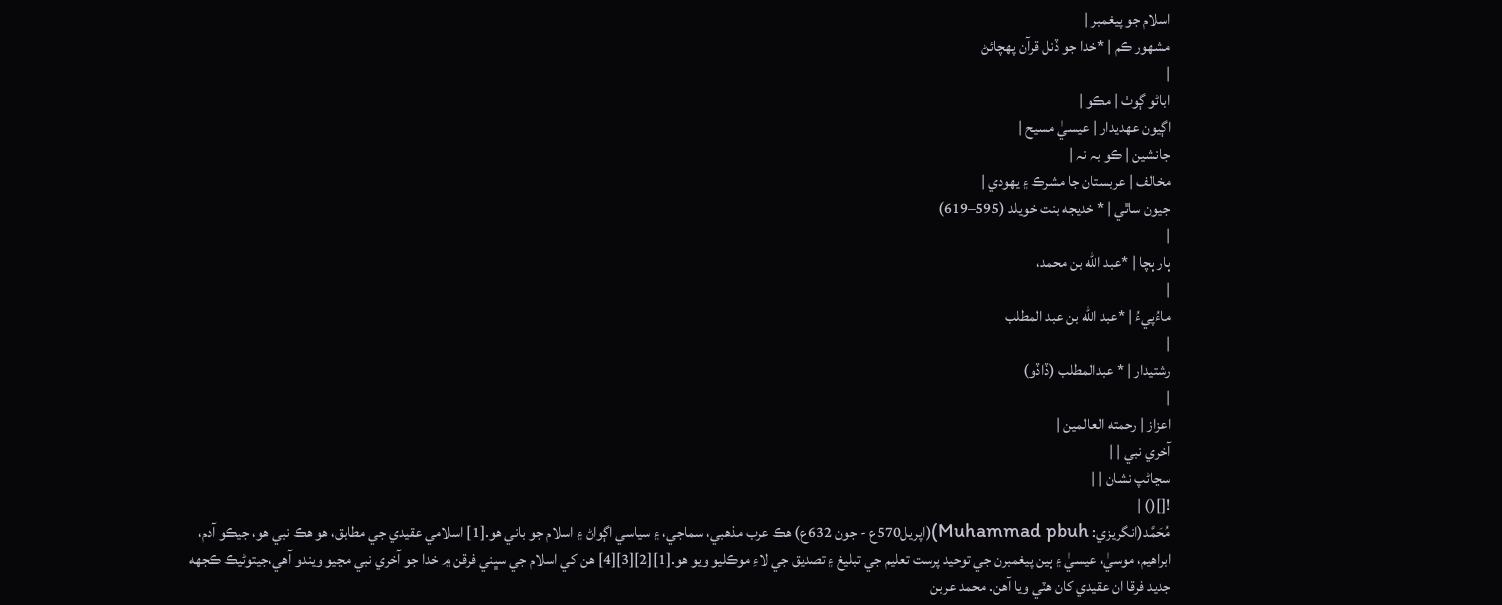اسلام جو پيغمبر |
مشھور ڪم | *خدا جو ڏنل قرآن پھچائڻ
|
اباڻو ڳوٺ | مڪو |
اڳيون عهديدار | عيسيٰ مسيح |
جانشين | ڪو بہ نہ |
مخالف | عربستان جا مشرڪ ۽ يھودي |
جيون ساٿي | * خديجه بنت خويلد (595–619)
|
ٻار ٻچا | *عبد الله بن محمد،
|
ماءُپيءُ | *عبد الله بن عبد المطلب
|
رشتيدار | * عبدالمطلب (ڏاڏو)
|
اعزاز | رحمته العالمين |
آخري نبي | |
سڃاڻپ نشان | |
![]() |
مُحَمَّد(انگريزي: Muhammad pbuh)(اپریل570ع - جون 632ع) هڪ عرب مذهبي، سماجي، ۽ سياسي اڳواڻ ۽ اسلام جو باني هو.[1] اسلامي عقيدي جي مطابق، هو هڪ نبي هو، جيڪو آدم، ابراهيم، موسيٰ، عيسيٰ ۽ ٻين پيغمبرن جي توحيد پرست تعليم جي تبليغ ۽ تصديق جي لاءِ موڪليو ويو هو.[1][2][3][4] هن کي اسلام جي سڀني فرقن ۾ خدا جو آخري نبي مڃيو ويندو آهي،جيتوڻيڪ ڪجهه جديد فرقا ان عقيدي کان هٽي ويا آهن. محمد عربن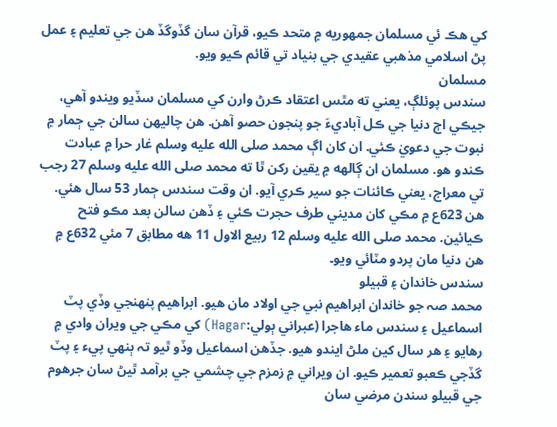کي هڪ ئي مسلمان جمهوريه ۾ متحد ڪيو، قرآن سان گڏوگڏ هن جي تعليم ۽ عمل پڻ اسلامي مذهبي عقيدي جي بنياد تي قائم ڪيو ويو.
مسلمان
سندس پوئلڳ، يعني ته مٿس اعتقاد ڪرڻ وارن کي مسلمان سڏيو ويندو آهي، جيڪي اڄ دنيا جي ڪل آباديءَ جو پنجون حصو آهن. هن چاليهن سالن جي ڄمار ۾ نبوت جي دعويٰ ڪئي. ان کان اڳ محمد صلى الله عليه وسلم غار حرا ۾ عبادت ڪندو هو. مسلمان ان ڳالهه ۾ يقين رکن ٿا ته محمد صلى الله عليه وسلم 27 رجب تي معراج، يعني ڪائنات جو سير ڪري آيو. ان وقت سندس ڄمار 53 سال هئي. هن 623ع ۾ مڪي کان مديني طرف حجرت ڪئي ۽ ڏهن سالن بعد مڪو فتح ڪيائين. محمد صلى الله عليه وسلم 12 ربيع الاول 11 هه مطابق 7 مئي 632ع ۾ هن دنيا مان پردو مٽائي ويو۔
سندس خاندان ۽ قبيلو
محمد صہ جو خاندان ابراهيم نبي جي اولاد مان ھيو. ابراهيم پنھنجي وڏي پٽ اسماعيل ۽ سندس ماء ھاجرا (عبراني ٻولي:Hagar) کي مڪي جي ويران وادي ۾ رھايو ۽ ھر سال کين ملڻ ايندو ھيو. جڏهن اسماعيل وڏو ٿيو تہ ٻنھي پيء ۽ پٽ گڏجي ڪعبو تعمير ڪيو. ان ويراني ۾ زمزم جي چشمي جي برآمد ٿيڻ سان جرھوم جي قبيلو سندن مرضي سان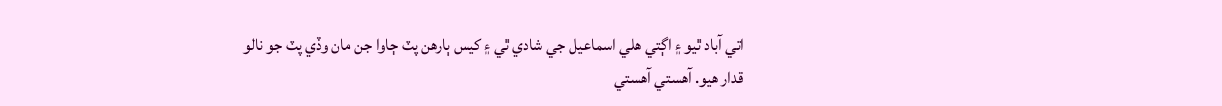اتي آباد ٿيو ۽ اڳتي هلي اسماعيل جي شادي ٿي ۽ کيس ٻارھن پٽ ڄاوا جن مان وڏي پٽ جو نالو قدار ھيو. آھستي آھستي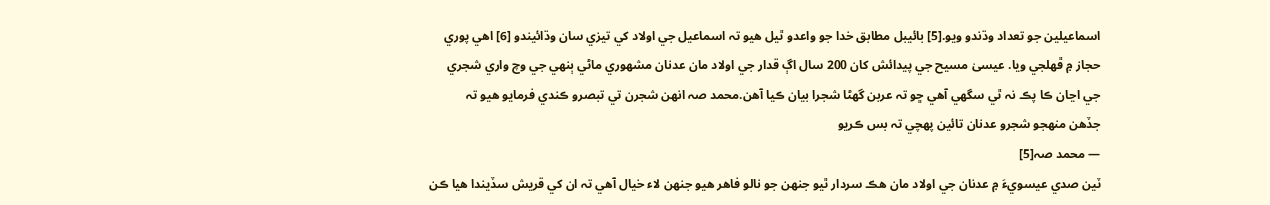اسماعيلين جو تعداد وڌندو ويو.[5] بائيبل مطابق خدا جو واعدو ٿيل ھيو تہ اسماعيل جي اولاد کي تيزي سان وڌائيندو [6] اھي پوري حجاز ۾ ڦھلجي ويا. عیسیٰ مسیح جي پيدائش کان 200 سال اڳ قدار جي اولاد مان عدنان مشھوري ماڻي ٻنھي جي وچ واري شجري جي اڃان ڪا پڪ نہ ٿي سگھي آھي ڇو تہ عربن گھڻا شجرا بيان ڪيا آهن.محمد صہ انھن شجرن تي تبصرو ڪندي فرمايو ھيو تہ
جڏهن منھجو شجرو عدنان تائين پھچي تہ بس ڪريو
— محمد صہ[5]
ٽين صدي عيسويءَ ۾ عدنان جي اولاد مان ھڪ سردار ٿيو جنھن جو نالو فاھر ھيو جنھن لاء خيال آهي تہ ان کي قريش سڏيندا ھيا ڪن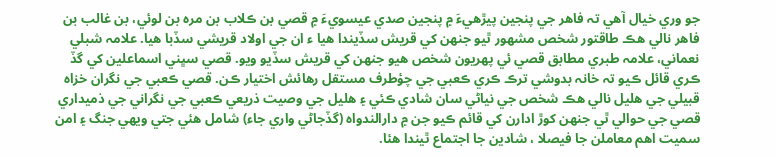جو وري خيال آھي تہ فاھر جي پنجين پيڙهيءَ ۾ پنجين صدي عيسويءَ ۾ قصي بن ڪلاب بن مرہ بن لوئي، بن غالب بن فاھر نالي ھڪ طاقتور شخص مشھور ٿيو جنھن کي قريش سڏيندا ھيا ء ان جي اولاد قريشي سڏبا ھيا. علامہ شبلي نعماني، علامہ طبري مطابق قصي ئي پھريون شخص ھيو جنھن کي قريش سڏيو ويو. قصي سڀني اسماعلين کي گڏ ڪري قائل ڪيو تہ خانہ بدوشي ترڪ ڪري ڪعبي جي چؤطرف مستقل رھائش اختيار ڪن. قصي ڪعبي جي نگران خزاہ قبيلي جي ھليل نالي ھڪ شخص جي نياڻي سان شادي ڪئي ۽ ھليل جي وصيت ذريعي ڪعبي جي نگراني جي ذميداري قصي جي حوالي ٿي جنھن کوڙ ادارن کي قائم ڪيو جن ۾ دارالندواہ (گڏجاڻي واري جاء) شامل ھئي جتي ويھي جنگ ۽ امن سميت اھم معاملن جا فيصلا ، شادين جا اجتماع ٿيندا هئا.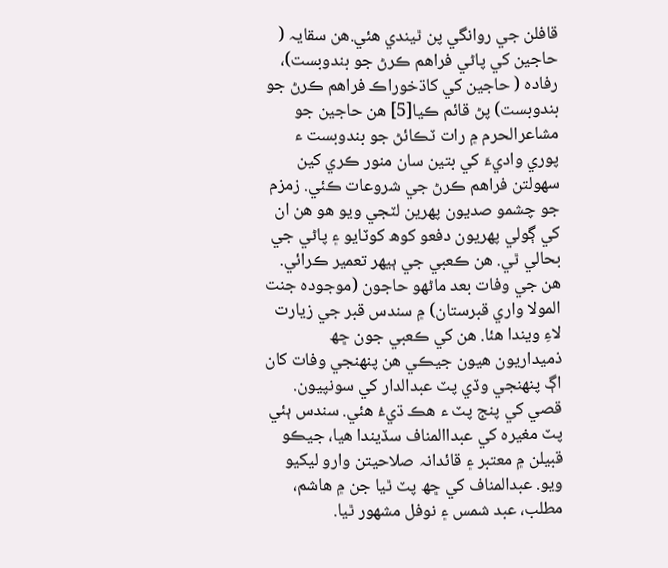قافلن جي روانگي پن ٿيندي هئي.ھن سقايہ ( حاجين کي پاڻي فراهم ڪرڻ جو بندوبست)، رفادہ ( حاجين کي کاڌخوراڪ فراھم ڪرڻ جو بندوبست) پڻ قائم ڪيا[5] ھن حاجين جو مشاعرالحرم ۾ رات ٽڪائڻ جو بندوبست ء پوري واديءَ کي بتين سان منور ڪري کين سھولتن فراھم ڪرڻ جي شروعات ڪئي. زمزم جو چشمو صديون پھرين لٽجي ويو ھو ھن ان کي ڳولي پھريون دفعو کوھ کوٽايو ۽ پاڻي جي بحالي ٿي. ھن ڪعبي جي ٻيھر تعمير ڪرائي. ھن جي وفات بعد ماڻھو حاجون (موجوده جنت المولا واري قبرستان) ۾ سندس قبر جي زيارت لاءِ ويندا ھئا. ھن کي ڪعبي جون ڇھ ذميداريون ھيون جيڪي ھن پنھنجي وفات کان اڳ پنھنجي وڏي پٽ عبدالدار کي سونپيون. قصي کي پنج پٽ ء ھڪ ڌيءُ ھئي. سندس ٻئي پٽ مغيرہ کي عبداالمناف سڏيندا ھيا، جيڪو قبيلن ۾ معتبر ۽ قائدانہ صلاحيتن وارو ليکيو ويو. عبدالمناف کي ڇھ پٽ ٿيا جن ۾ ھاشم، مطلب، عبد شمس ۽ نوفل مشھور ٿيا.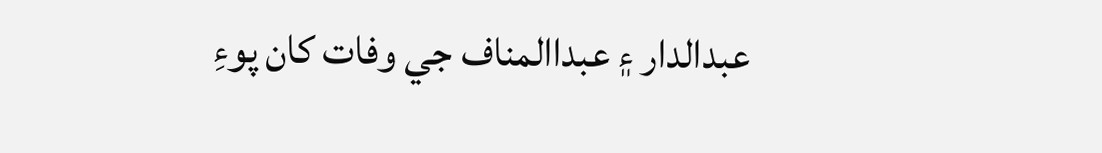عبدالدار ۽ عبداالمناف جي وفات کان پوءِ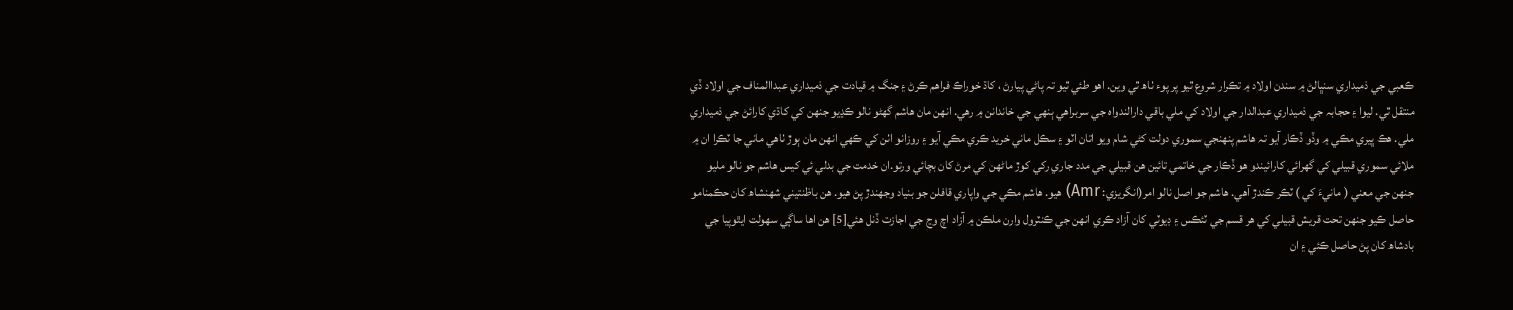ڪعبي جي ذميداري سنڀالڻ ۾ سندن اولاد ۾ تڪرار شروع ٿيو پر پوء ٺاھ ٿي وين. اھو طئي ٿيو تہ پاڻي پيارڻ ، کاڌ خوراڪ فراھم ڪرڻ ۽ جنگ ۾ قيادت جي ذميداري عبداالمناف جي اولاد ڏي منتقل ٿي. ليوا ۽ حجابہ جي ذميداري عبدالدار جي اولاد کي ملي باقي دارالندواہ جي سربراهي ٻنھي جي خاندانن ۾ رھي. انھن مان ھاشم گھڻو نالو ڪڍيو جنھن کي کاڌي کارائڻ جي ذميداري ملي. ھڪ ڀيري مڪي ۾ وڏو ڏڪار آيو تہ ھاشم پنھنجي سموري دولت کڻي شام ويو اتان اٽو ۽ سڪل ماني خريد ڪري مڪي آيو ۽ روزانو اٺن کي ڪھي انھن مان ٻوڙ ٺاھي ماني جا ٽڪرا ان ۾ ملائي سموري قبيلي کي گھرائي کارائيندو هو ڏڪار جي خاتمي تائين ھن قبيلي جي مدد جاري رکي کوڙ ماڻھن کي مرڻ کان بچائي ورتو.ان خدمت جي بدلي ئي کيس ھاشم جو نالو مليو جنھن جي معني ( مانيءَ کي ) ٽڪر ڪندڙ آھي. ھاشم جو اصل نالو امر(انگريزي: Amr) ھيو. ھاشم مڪي جي واپاري قافلن جو بنياد وجھندڙ پڻ ھيو. ھن باظنتيني شھنشاھ کان حڪمنامو حاصل ڪيو جنھن تحت قريش قبيلي کي ھر قسم جي ٽئڪس ۽ ڊيوٽي کان آزاد ڪري انھن جي ڪنٽرول وارن ملڪن ۾ آزاد اچ وڃ جي اجازت ڏنل ھئي[5] ھن اھا ساڳي سھولت ايٿوپيا جي بادشاھ کان پڻ حاصل ڪئي ۽ ان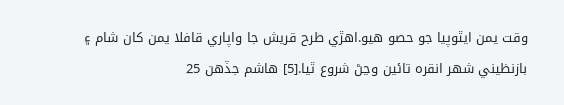وقت يمن ايٿوپيا جو حصو ھيو.اھڙي طرح قريش جا واپاري قافلا يمن کان شام ۽ بازنظيني شھر انقرہ تائين وڃڻ شروع ٿيا.[5] ھاشم جڏهن 25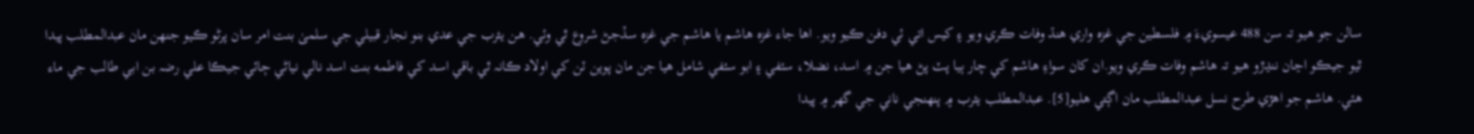سالن جو ھيو تہ سن 488 عيسويءَ ۾ فلسطين جي غزہ واري ھنڌ وفات ڪري ويو ۽ کيس اتي ئي دفن ڪيو ويو. اھا جاء غزہ ھاشم يا ھاشم جي غزہ سڏجڻ شروع ٿي وئي. ھن يثرب جي عدي بنو نجار قبيلي جي سلمیٰ بنت امر سان پرڻو ڪيو جنھن مان عبدالمطلب پيدا ٿيو جيڪو اڃان ننڍڙو ھيو تہ ھاشم وفات ڪري ويو.ان کان سواءِ ھاشم کي چار ٻيا پٽ پڻ ھيا جن ۾ اسد، نضلا، سئفي ۽ ابو سئفي شامل ھيا جن مان پوين ٽن کي اولاد ڪانہ ٿي باقي اسد کي فاطمه بنت اسد نالي نياڻي ڄائي جيڪا علي رضہ بن ابي طالب جي ماء ھئي. ھاشم جو اھڙي طرح نسل عبدالمطلب مان اڳتي ھليو[5]. عبدالمطلب يثرب ۾ پنھنجي ناني جي گھر ۾ پيدا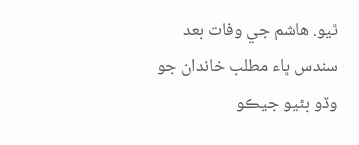ٿيو. ھاشم جي وفات بعد سندس ڀاء مطلب خاندان جو وڏو بڻيو جيڪو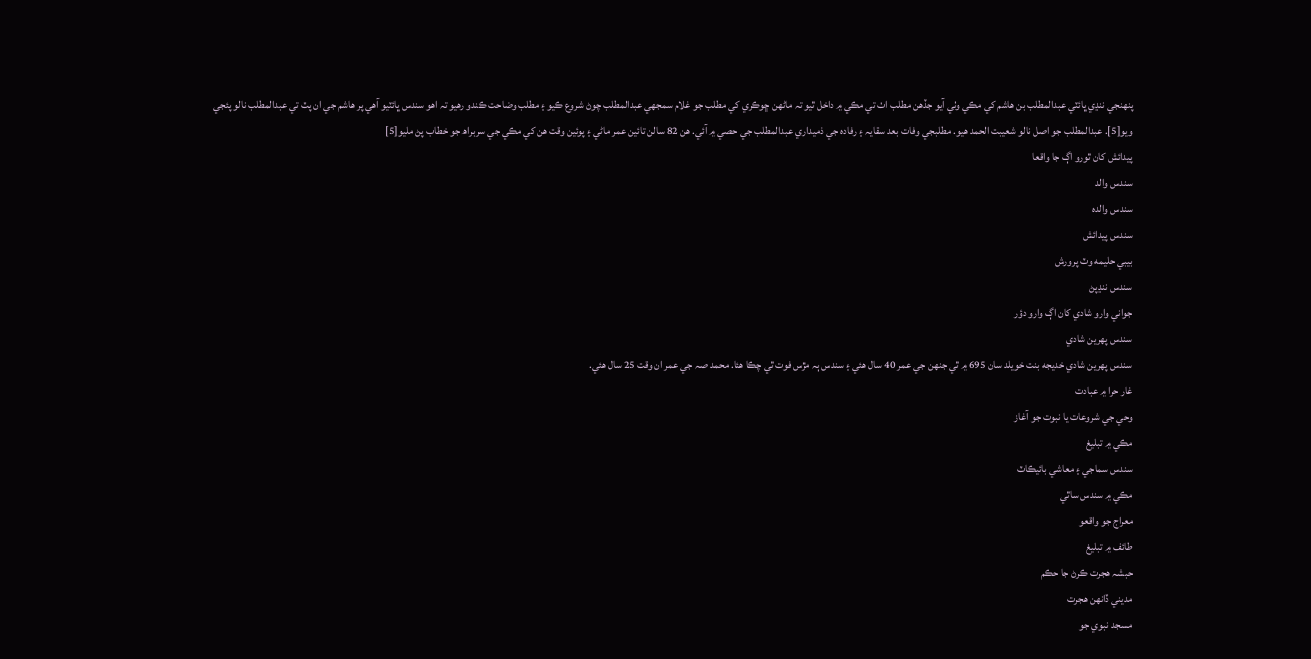پنھنجي ننڍي ڀائٽي عبدالمطلب بن ھاشم کي مڪي وٺي آيو جڏھن مطلب اٺ تي مڪي ۾ داخل ٿيو تہ ماڻھن ڇوڪري کي مطلب جو غلام سمجھي عبدالمطلب چوڻ شروع ڪيو ۽ مطلب وضاحت ڪندو رھيو تہ اھو سندس ڀائٽيو آھي پر ھاشم جي ان پٽ تي عبدالمطلب نالو پئجي ويو[5]. عبدالمطلب جو اصل نالو شعيبت الحمد ھيو. مطلبجي وفات بعد سقايہ ۽ رفادہ جي ذميداري عبدالمطلب جي حصي ۾ آئي. ھن 82 سالن تائين عمر ماڻي ۽ پوئين وقت ھن کي مڪي جي سربراھ جو خطاب پڻ مليو[5]
پيدائش کان ٿورو اڳ جا واقعا
سندس والد
سندس والده
سندس پيدائش
بيبي حليمه وٽ پرورش
سندس ننڍپڻ
جواني وارو شادي کان اڳ وارو دؤر
سندس پھرين شادي
سندس پھرين شادي خديجه بنت خويلد سان 695 ۾ ٿي جنھن جي عمر 40 سال ھئي ۽ سندس ٻہ مڙس فوت ٿي چڪا ھئا. محمد صہ جي عمر ان وقت 25 سال ھئي.
غار حرا ۾ عبادت
وحي جي شروعات يا نبوت جو آغاز
مڪي ۾ تبليغ
سندس سماجي ۽ معاشي بائيڪاٽ
مڪي ۾ سندس ساٿي
معراج جو واقعو
طائف ۾ تبليغ
حبشہ ھجرت ڪرڻ جا حڪم
مديني ڏانهن ھجرت
مسجد نبوي جو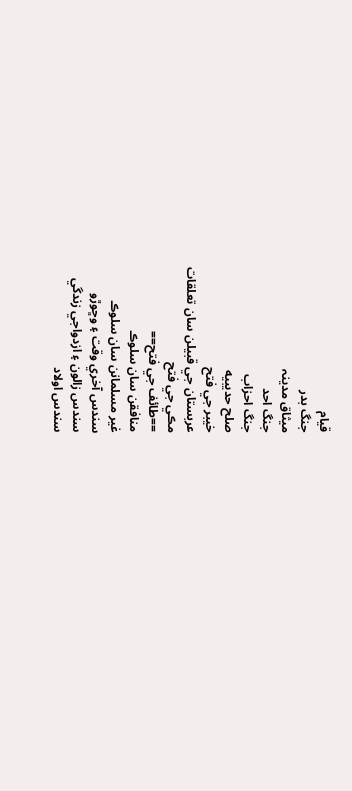قيام
جنگ بدر
ميثاق مدينہ
جنگ احد
جنگ احزاب
صلح حديبيه
خيبر جي فتح
عربستان جي قبيلن سان تعلقات
مڪي جي فتح
==طائف جي فتح==
منافقن سان سلوڪ
غير مسلمانن سان سلوڪ
سندس آخري وقت ۽ وڇوڙو
سندس زالون ۽ ازدواجي زندگي
سندس اولاد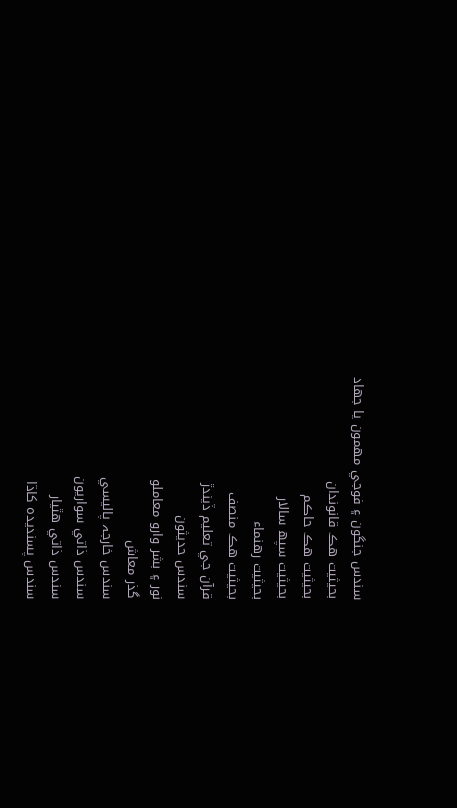سندس جنگون ۽ فوجي مھمون يا جھاد
بحيثيت ھڪ قانوندان
بحيثيت ھڪ حاڪم
بحيثيت سپھ سالار
بحيثيت رھنماء
بحيثيت ھڪ منصف
قرآن جي تعليم ڏيندڙ
سندس حديثون
نور ۽ بشر وارو معاملو
گذر معاش
سندس خارجہ پاليسي
سندس ذاتي سواريون
سندس ذاتي ھٿيار
سندس پسنديده کاڌا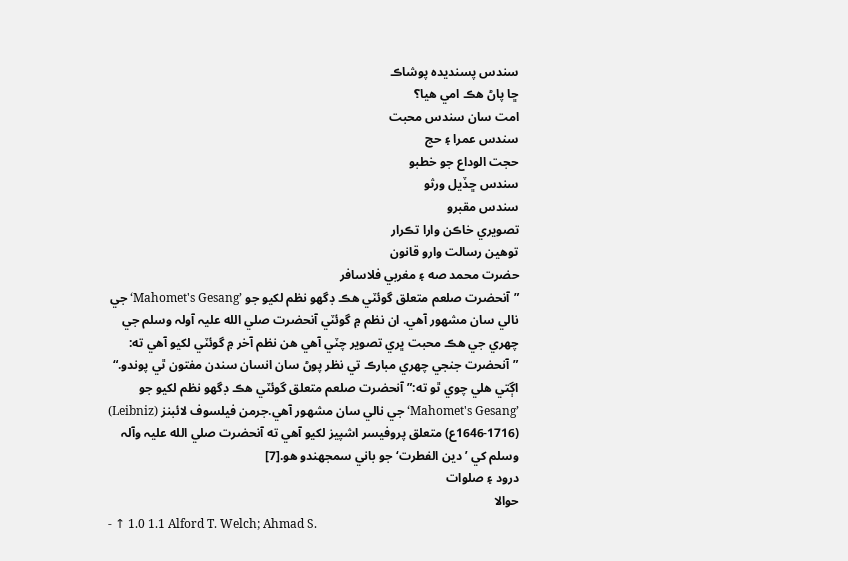سندس پسنديده پوشاڪ
ڇا پاڻ ھڪ امي ھيا؟
امت سان سندس محبت
سندس عمرا ۽ حج
حجت الوداع جو خطبو
سندس ڇڏيل ورثو
سندس مقبرو
تصويري خاڪن وارا تڪرار
توھين رسالت وارو قانون
حضرت محمد صه ۽ مغربي فلاسافر
”آنحضرت صلعم متعلق گوئٽي هڪ ڊگهو نظم لکيو جو ’Mahomet's Gesang‘ جي نالي سان مشهور آهي. ان نظم ۾ گوئٽي آنحضرت صلي الله عليہ آولہ وسلم جي چهري جي هڪ محبت ڀري تصوير چٽي آهي هن نظم آخر ۾ گوئٽي لکيو آهي ته: ”آنحضرت جنجي چهري مبارڪ تي نظر پوڻ سان انسان سندن مفتون ٿي پوندو.“ اڳتي هلي چوي ٿو ته:”آنحضرت صلعم متعلق گوئٽي هڪ ڊگهو نظم لکيو جو ’Mahomet's Gesang‘ جي نالي سان مشھور آھي.جرمن فيلسوف لائبنز (Leibniz) (1646-1716ع) متعلق پروفيسر اشپيز لکيو آهي ته آنحضرت صلي الله عليہ وآلہ وسلم کي ’دين الفطرت‘ جو باني سمجهندو هو.[7]
درود ۽ صلوات
حوالا
- ↑ 1.0 1.1 Alford T. Welch; Ahmad S.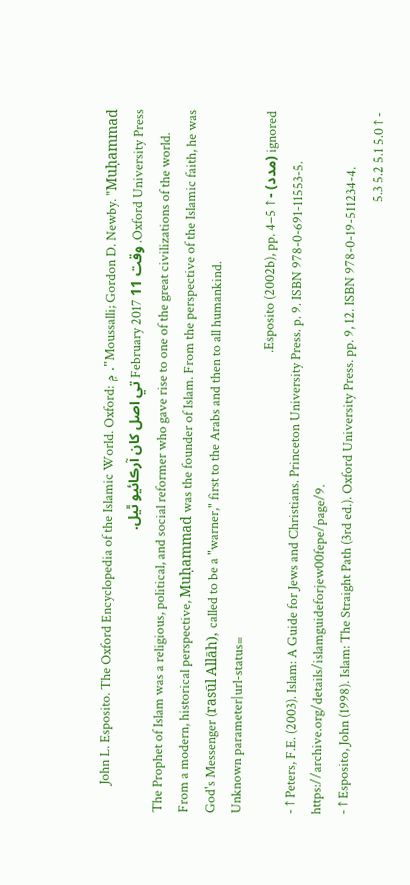Moussalli; Gordon D. Newby. "Muḥammad". ۾ John L. Esposito. The Oxford Encyclopedia of the Islamic World. Oxford: Oxford University Press. وقت 11 February 2017 تي اصل کان آرڪائيو ٿيل.
The Prophet of Islam was a religious, political, and social reformer who gave rise to one of the great civilizations of the world. From a modern, historical perspective, Muḥammad was the founder of Islam. From the perspective of the Islamic faith, he was God's Messenger (rasūl Allāh), called to be a "warner," first to the Arabs and then to all humankind.
Unknown parameter|url-status=
ignored (مدد) - ↑ Esposito (2002b), pp. 4–5.
- ↑ Peters, F.E. (2003). Islam: A Guide for Jews and Christians. Princeton University Press. p. 9. ISBN 978-0-691-11553-5. https://archive.org/details/islamguideforjew00fepe/page/9.
- ↑ Esposito, John (1998). Islam: The Straight Path (3rd ed.). Oxford University Press. pp. 9, 12. ISBN 978-0-19-511234-4.
- ↑ 5.0 5.1 5.2 5.3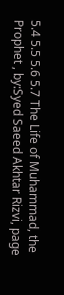5.4 5.5 5.6 5.7 The Life of Muhammad, the Prophet , by:Syed Saeed Akhtar Rizvi, page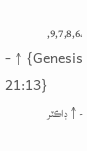،9,7,8,6,
- ↑ {Genesis 21:13}
- ↑ ڊاڪٽر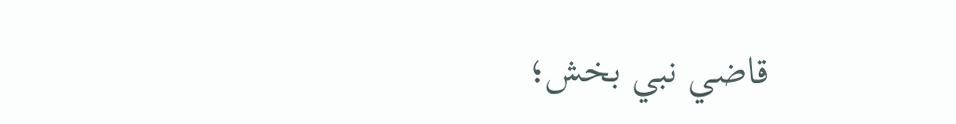قاضي نبي بخش؛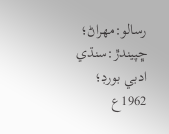رسالو:مهراڻ؛ ڇپيندڙ:سنڌي ادبي بورڊ؛ 1962ع